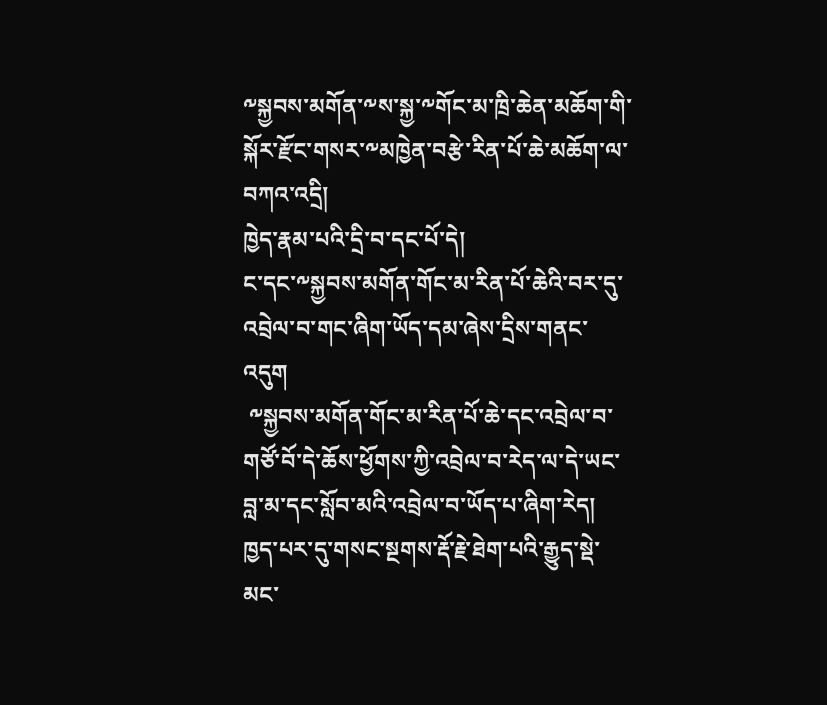༸སྐྱབས་མགོན་༸ས་སྐྱ་༸གོང་མ་ཁྲི་ཆེན་མཆོག་གི་སྐོར་རྫོང་གསར་༸མཁྱེན་བརྩེ་རིན་པོ་ཆེ་མཆོག་ལ་བཀའ་འདྲི།
ཁྱེད་རྣམ་པའི་དྲི་བ་དང་པོ་དེ།
ང་དང་༸སྐྱབས་མགོན་གོང་མ་རིན་པོ་ཆེའི་བར་དུ་འབྲེལ་བ་གང་ཞིག་ཡོད་དམ་ཞེས་དྲིས་གནང་འདུག
 ༸སྐྱབས་མགོན་གོང་མ་རིན་པོ་ཆེ་དང་འབྲེལ་བ་གཙོ་བོ་དེ་ཆོས་ཕྱོགས་ཀྱི་འབྲེལ་བ་རེད་ལ་དེ་ཡང་བླ་མ་དང་སློབ་མའི་འབྲེལ་བ་ཡོད་པ་ཞིག་རེད། ཁྱད་པར་དུ་གསང་སྔགས་རྡོ་རྗེ་ཐེག་པའི་རྒྱུད་སྡེ་མང་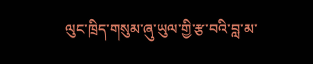ལུང་ཁྲིད་གསུམ་ཞུ་ཡུལ་གྱི་རྩ་བའི་བླ་མ་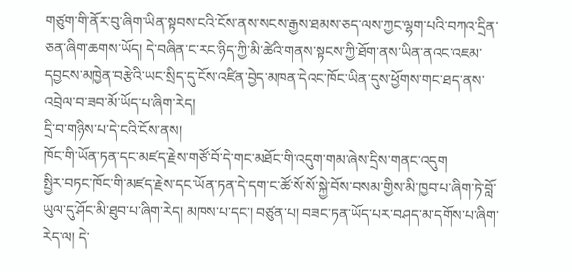གཙུག་གི་ནོར་བུ་ཞིག་ཡིན་སྟབས་ངའི་ངོས་ནས་སངས་རྒྱས་ཐམས་ཅད་ལས་ཀྱང་ལྷག་པའི་བཀའ་དྲིན་ཅན་ཞིག་ཆགས་ཡོད། དེ་བཞིན་ང་རང་ཉིད་ཀྱི་མི་ཚེའི་གནས་སྟངས་ཀྱི་ཐོག་ནས་ཡིན་ནའང་འཇམ་དབྱངས་མཁྱེན་བརྩེའི་ཡང་སྲིད་དུ་ངོས་འཛིན་བྱེད་མཁན་དེའང་ཁོང་ཡིན་དུས་ཕྱོགས་གང་ཐད་ནས་འབྲེལ་བ་ཟབ་མོ་ཡོད་པ་ཞིག་རེད།
དྲི་བ་གཉིས་པ་དེ་ངའི་ངོས་ནས།
ཁོང་གི་ཡོན་ཏན་དང་མཛད་རྗེས་གཙོ་བོ་དེ་གང་མཐོང་གི་འདུག་གམ་ཞེས་དྲིས་གནང་འདུག
སྤྱིར་བཏང་ཁོང་གི་མཛད་རྗེས་དང་ཡོན་ཏན་དེ་དག་ང་ཚོ་སོ་སོ་སྐྱེ་བོས་བསམ་གྱིས་མི་ཁྱབ་པ་ཞིག་ཏེ་བློ་ཡུལ་དུ་ཤོང་མི་ཐུབ་པ་ཞིག་རེད། མཁས་པ་དང་། བཙུན་པ། བཟང་ཏན་ཡོད་པར་བཤད་མ་དགོས་པ་ཞིག་རེད་ལ། དེ་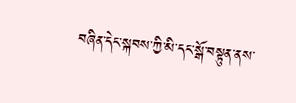བཞིན་དེང་སྐབས་ཀྱི་མི་དང་སྒོ་བསྟུན་ནས་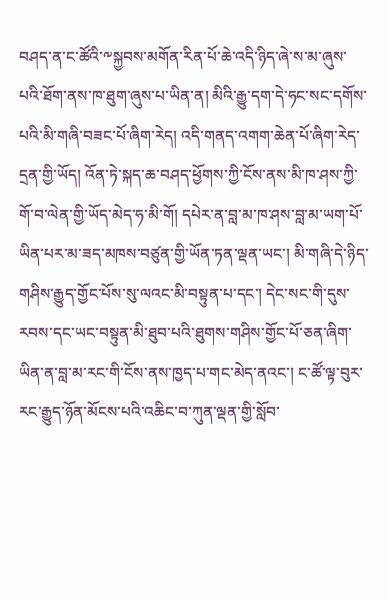བཤད་ན་ང་ཚོའི་༸སྐྱབས་མགོན་རིན་པོ་ཆེ་འདི་ཉིད་ཞེ་ས་མ་ཞུས་པའི་ཐོག་ནས་ཁ་ཐུག་ཞུས་པ་ཡིན་ན། མིའི་རྒྱུ་དག་དེ་ཧང་སང་དགོས་པའི་མི་གཞི་བཟང་པོ་ཞིག་རེད། འདི་གནད་འགག་ཆེན་པོ་ཞིག་རེད་དྲན་གྱི་ཡོད། འོན་ཏེ་སྐད་ཆ་བཤད་ཕྱོགས་ཀྱི་ངོས་ནས་མི་ཁ་ཤས་ཀྱི་གོ་བ་ལེན་གྱི་ཡོད་མེད་ཧ་མི་གོ། དཔེར་ན་བླ་མ་ཁ་ཤས་བླ་མ་ཡག་པོ་ཡིན་པར་མ་ཟད་མཁས་བཙུན་གྱི་ཡོན་ཏན་ལྡན་ཡང་། མི་གཞི་དེ་ཉིད་གཤིས་རྒྱུད་གྱོང་པོས་སུ་ལའང་མི་བསྟུན་པ་དང་། དེང་སང་གི་དུས་རབས་དང་ཡང་བསྟུན་མི་ཐུབ་པའི་ཐུགས་གཤིས་གྱོང་པོ་ཅན་ཞིག་ཡིན་ན་བླ་མ་རང་གི་ངོས་ནས་ཁྱད་པ་གང་མེད་ནའང་། ང་ཚོ་ལྟ་བུར་རང་རྒྱུད་ཉོན་མོངས་པའི་འཆིང་བ་ཀུན་ལྡན་གྱི་སློབ་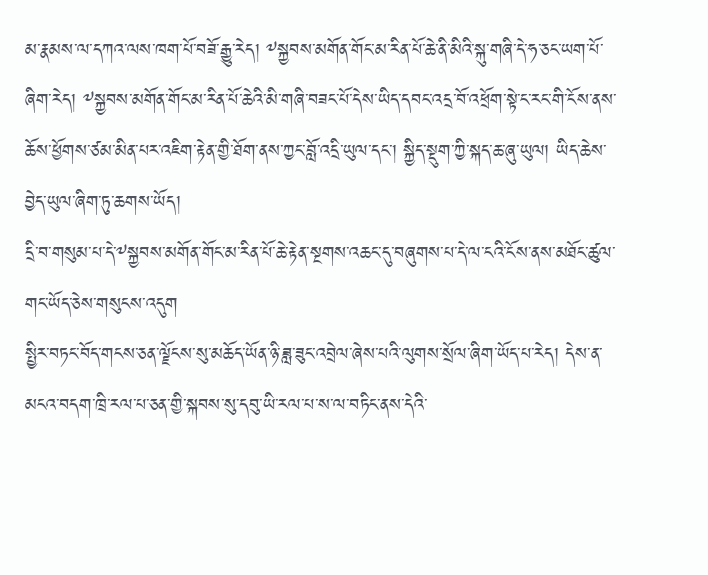མ་རྣམས་ལ་དཀའ་ལས་ཁག་པོ་བཟོ་རྒྱུ་རེད། ༸སྐྱབས་མགོན་གོང་མ་རིན་པོ་ཆེ་ནི་མིའི་སྐུ་གཞི་དེ་ཧ་ཅང་ཡག་པོ་ཞིག་རེད། ༸སྐྱབས་མགོན་གོང་མ་རིན་པོ་ཆེའི་མི་གཞི་བཟང་པོ་དེས་ཡིད་དབང་འདྲ་བོ་འཕྲོག་སྟེ་ང་རང་གི་ངོས་ནས་ཆོས་ཕྱོགས་ཙམ་མིན་པར་འཇིག་རྟེན་གྱི་ཐོག་ནས་ཀྱང་བློ་འདྲི་ཡུལ་དང་། སྐྱིད་སྡུག་ཀྱི་སྐད་ཆ་ཞུ་ཡུལ། ཡིད་ཆེས་བྱེད་ཡུལ་ཞིག་ཏུ་ཆགས་ཡོད།
དྲི་བ་གསུམ་པ་དེ་༸སྐྱབས་མགོན་གོང་མ་རིན་པོ་ཆེ་རྟེན་སྔགས་འཆང་དུ་བཞུགས་པ་དེ་ལ་ངའི་ངོས་ནས་མཐོང་ཚུལ་གང་ཡོད་ཅེས་གསུངས་འདུག
སྤྱིར་བཏང་བོད་གངས་ཅན་ལྗོངས་སུ་མཆོད་ཡོན་ཉི་ཟླ་ཟུང་འབྲེལ་ཞེས་པའི་ལུགས་སྲོལ་ཞིག་ཡོད་པ་རེད། དེས་ན་མངའ་བདག་ཁྲི་རལ་པ་ཅན་གྱི་སྐབས་སུ་དབུ་ཡི་རལ་པ་ས་ལ་བཏིང་ནས་དེའི་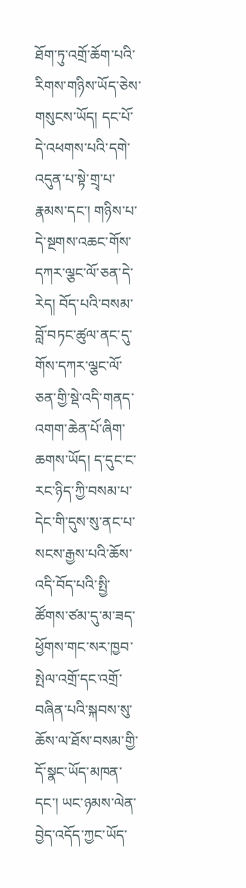ཐོག་ཏུ་འགྲོ་ཆོག་པའི་རིགས་གཉིས་ཡོད་ཅེས་གསུངས་ཡོད། དང་པོ་དེ་འཕགས་པའི་དགེ་འདུན་པ་སྟེ་གྲྭ་པ་རྣམས་དང་། གཉིས་པ་དེ་སྔགས་འཆང་གོས་དཀར་ལྕང་ལོ་ཅན་དེ་རེད། བོད་པའི་བསམ་བློ་བཏང་ཚུལ་ནང་དུ་གོས་དཀར་ལྕང་ལོ་ཅན་གྱི་སྡེ་འདི་གནད་འགག་ཆེན་པོ་ཞིག་ཆགས་ཡོད། ད་དུང་ང་རང་ཉིད་ཀྱི་བསམ་པ་དེང་གི་དུས་སུ་ནང་པ་སངས་རྒྱས་པའི་ཆོས་འདི་བོད་པའི་སྤྱི་ཚོགས་ཙམ་དུ་མ་ཟད་ཕྱོགས་གང་སར་ཁྱབ་སྤེལ་འགྲོ་དང་འགྲོ་བཞིན་པའི་སྐབས་སུ་ཆོས་ལ་ཐོས་བསམ་གྱི་དོ་སྣང་ཡོད་མཁན་དང་། ཡང་ཉམས་ལེན་བྱེད་འདོད་ཀྱང་ཡོད་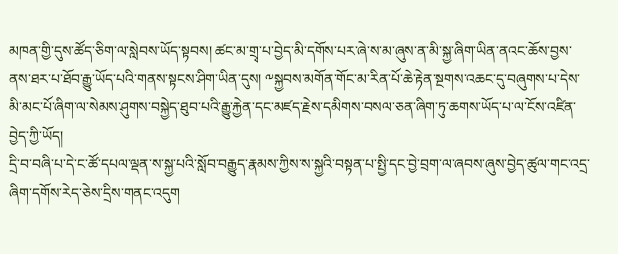མཁན་གྱི་དུས་ཚོད་ཅིག་ལ་སླེབས་ཡོད་སྟབས། ཚང་མ་གྲྭ་པ་བྱེད་མི་དགོས་པར་ཞེ་ས་མ་ཞུས་ན་མི་སྐྱ་ཞིག་ཡིན་ནའང་ཆོས་བྱས་ནས་ཐར་པ་ཐོབ་རྒྱུ་ཡོད་པའི་གནས་སྟངས་ཤིག་ཡིན་དུས། ༸སྐྱབས་མགོན་གོང་མ་རིན་པོ་ཆེ་རྟེན་སྔགས་འཆང་དུ་བཞུགས་པ་དེས་མི་མང་པོ་ཞིག་ལ་སེམས་ཤུགས་བསྐྱེད་ཐུབ་པའི་རྒྱུ་རྐྱེན་དང་མཛད་རྗེས་དམིགས་བསལ་ཅན་ཞིག་ཏུ་ཆགས་ཡོད་པ་ལ་ངོས་འཛིན་བྱེད་ཀྱི་ཡོད།
དྲི་བ་བཞི་པ་དེ་ང་ཚོ་དཔལ་ལྡན་ས་སྐྱ་པའི་སློབ་བརྒྱུད་རྣམས་ཀྱིས་ས་སྐྱའི་བསྟན་པ་སྤྱི་དང་བྱེ་བྲག་ལ་ཞབས་ཞུས་བྱེད་ཚུལ་གང་འདྲ་ཞིག་དགོས་རེད་ཅེས་དྲིས་གནང་འདུག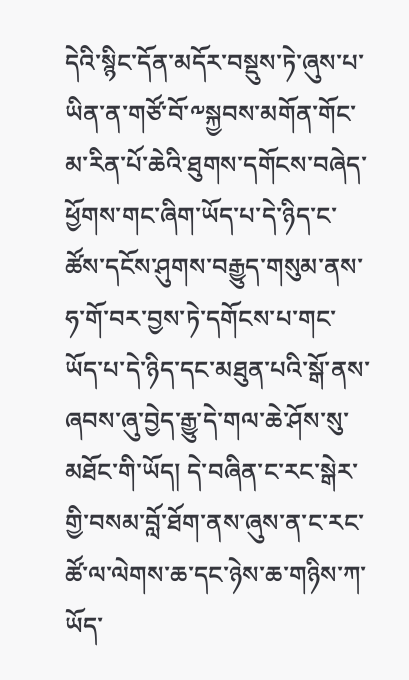དེའི་སྙིང་དོན་མདོར་བསྡུས་ཏེ་ཞུས་པ་ཡིན་ན་གཙོ་བོ་༸སྐྱབས་མགོན་གོང་མ་རིན་པོ་ཆེའི་ཐུགས་དགོངས་བཞེད་ཕྱོགས་གང་ཞིག་ཡོད་པ་དེ་ཉིད་ང་ཚོས་དངོས་ཤུགས་བརྒྱུད་གསུམ་ནས་ཧ་གོ་བར་བྱས་ཏེ་དགོངས་པ་གང་ཡོད་པ་དེ་ཉིད་དང་མཐུན་པའི་སྒོ་ནས་ཞབས་ཞུ་བྱེད་རྒྱུ་དེ་གལ་ཆེ་ཤོས་སུ་མཐོང་གི་ཡོད། དེ་བཞིན་ང་རང་སྒེར་གྱི་བསམ་བློ་ཐོག་ནས་ཞུས་ན་ང་རང་ཚོ་ལ་ལེགས་ཆ་དང་ཉེས་ཆ་གཉིས་ཀ་ཡོད་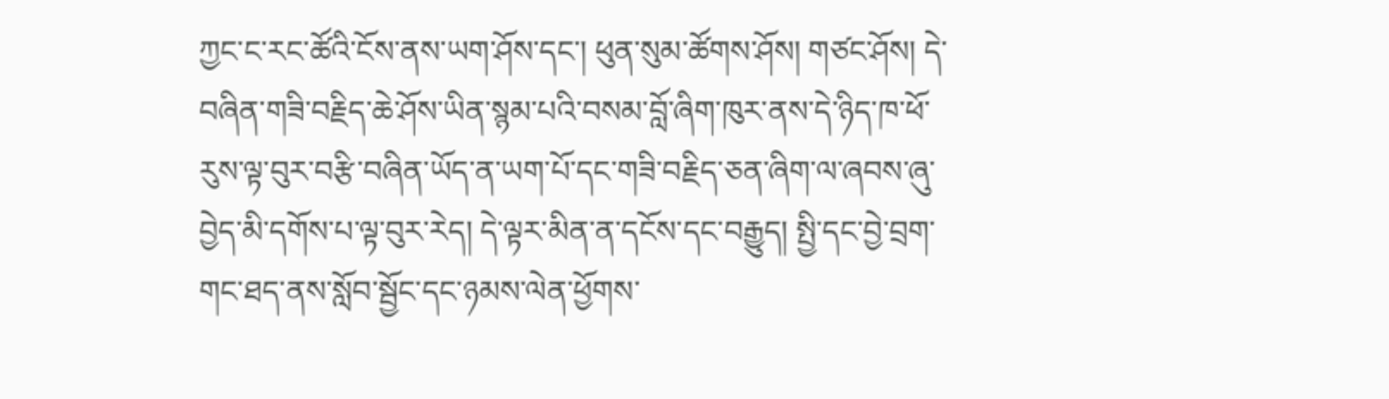ཀྱང་ང་རང་ཚོའི་ངོས་ནས་ཡག་ཤོས་དང་། ཕུན་སུམ་ཚོགས་ཤོས། གཙང་ཤོས། དེ་བཞིན་གཟི་བརྗིད་ཆེ་ཤོས་ཡིན་སྙམ་པའི་བསམ་བློ་ཞིག་ཁུར་ནས་དེ་ཉིད་ཁ་ཕོ་རུས་ལྟ་བུར་བརྩི་བཞིན་ཡོད་ན་ཡག་པོ་དང་གཟི་བརྗིད་ཅན་ཞིག་ལ་ཞབས་ཞུ་བྱེད་མི་དགོས་པ་ལྟ་བུར་རེད། དེ་ལྟར་མིན་ན་དངོས་དང་བརྒྱུད། སྤྱི་དང་བྱེ་བྲག་གང་ཐད་ནས་སློབ་སྦྱོང་དང་ཉམས་ལེན་ཕྱོགས་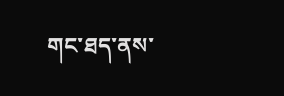གང་ཐད་ནས་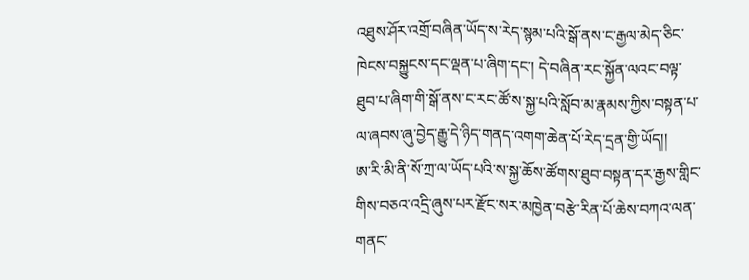འཐུས་ཤོར་འགྲོ་བཞིན་ཡོད་ས་རེད་སྙམ་པའི་སྒོ་ནས་ང་རྒྱལ་མེད་ཅིང་ཁེངས་བསྐྱུངས་དང་ལྡན་པ་ཞིག་དང་། དེ་བཞིན་རང་སྐྱོན་ལའང་བལྟ་ཐུབ་པ་ཞིག་གི་སྒོ་ནས་ང་རང་ཚོ་ས་སྐྱ་པའི་སློབ་མ་རྣམས་ཀྱིས་བསྟན་པ་ལ་ཞབས་ཞུ་བྱེད་རྒྱུ་དེ་ཉིད་གནད་འགག་ཆེན་པོ་རེད་དྲན་གྱི་ཡོད།།
ཨ་རི་མི་ནི་སོ་ཀྲ་ལ་ཡོད་པའི་ས་སྐྱ་ཆོས་ཚོགས་ཐུབ་བསྟན་དར་རྒྱས་གླིང་གིས་བཅའ་འདྲི་ཞུས་པར་རྫོང་སར་མཁྱེན་བརྩེ་རིན་པོ་ཆེས་བཀའ་ལན་གནང་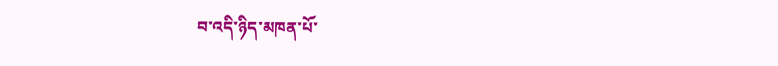བ་འདི་ཉིད་མཁན་པོ་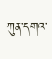ཀུན་དགའ་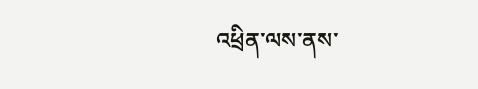འཕྲིན་ལས་ནས་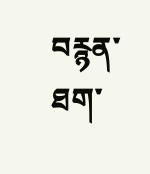བརྙན་ཐག་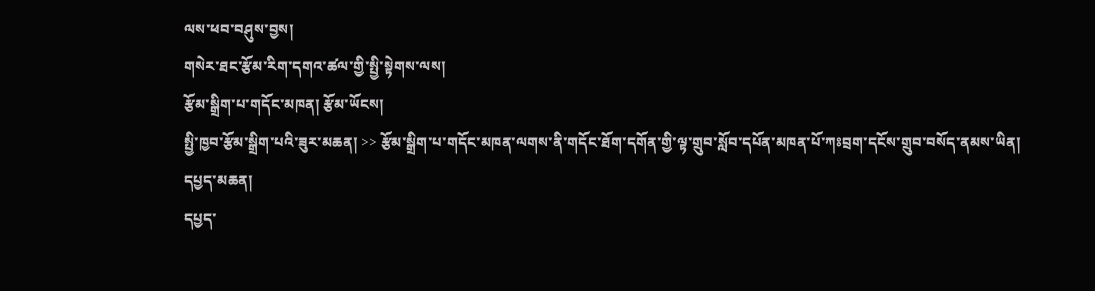ལས་ཕབ་བཤུས་བྱས།
གསེར་ཐང་རྩོམ་རིག་དགའ་ཚལ་གྱི་སྤྱི་སྟེགས་ལས།
རྩོམ་སྒྲིག་པ་གདོང་མཁན། རྩོམ་ཡོངས།
སྤྱི་ཁྱབ་རྩོམ་སྒྲིག་པའི་ཟུར་མཆན། >> རྩོམ་སྒྲིག་པ་གདོང་མཁན་ལགས་ནི་གདོང་ཐོག་དགོན་གྱི་ལྟ་གྲུབ་སློབ་དཔོན་མཁན་པོ་ཀཿབྲག་དངོས་གྲུབ་བསོད་ནམས་ཡིན།
དཔྱད་མཆན།
དཔྱད་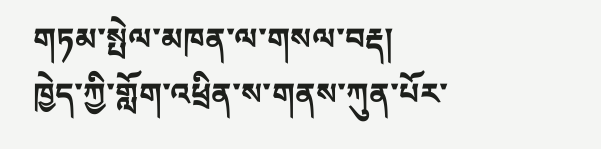གཏམ་སྤེལ་མཁན་ལ་གསལ་བརྡ།
ཁྱེད་ཀྱི་གློག་འཕྲིན་ས་གནས་ཀུན་པོར་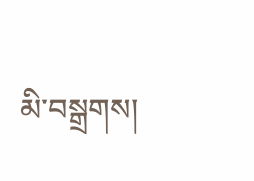མི་བསྒྲགས།